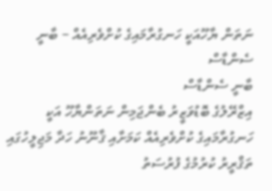ނަތަން ޔާހޫއަކީ ހަނގުރާމައިގެ ކުށްވެރިއެއް – ބާނީ ސެންޑާސް
ބާނީ ސެންޑާސް
އިޒްރޭލުގެ ބޮޑުވަޒީރު ބެންޖަމިން ނަތަންޔާހޫ އަކީ ހަނގުރާމައިގެ ކުށްވެރިއެއް ކަމަށާއި ޤާނޫނު ހަދާ މަޖިލީހުގައި ތަޤްރީރު ކުރުމުގެ ފުރުސަތު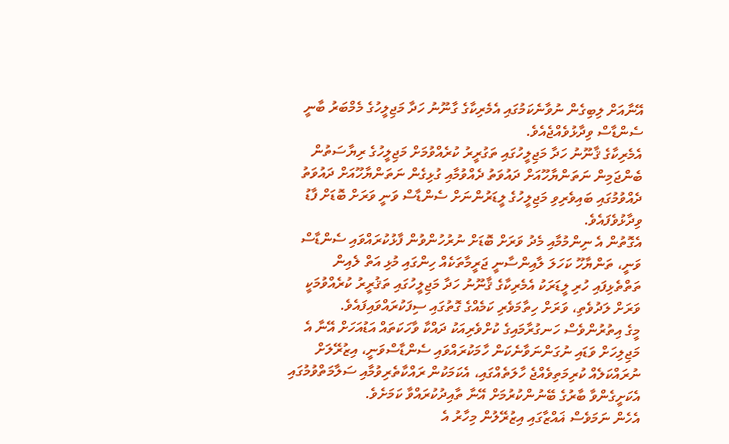އޭނާއަށް ލިބިގެން ނުވާނެކަމުގައި އެމެރިކާގެ ގާނޫނު ހަދާ މަޖިލީހުގެ މެމްބަރު ބާނީ ސެންޑާސް ވިދާޅުވެއްޖެއެވެ.
އެމެރިކާގެ ޤާނޫނު ހަދާ މަޖިލީހުގައި ތަގުރީރު ކުރެއްވުމަށް މަޖިލީހުގެ ރިޔާސަތުން ބެންޖަމިން ނަތަންޔާހޫއަށް ދައުވަތު ދެއްވުމާއި ގުޅިގެން ނަތަންޔާހޫއަށް ދައުވަތު ދެއްވުމުގައި ބައިވެރިވި މަޖިލީހުގެ ލީޑަރުންނަށް ސެންޑާސް ވަނީ ވަރަށް ބޮޑަށް ފާޑު ވިދާޅުވެފައެވެ.
އެގޮތުން އެ ނިންމުމާއި މެދު ވަރަށް ބޮޑަށް ނުރުހުންވުން ފާޅުކުރައްވައި ސެންޑާސް ވަނީ، ތަންޔާހޫ ކަހަލަ ލާއިންސާނީ ޖަރީމާތަކެއް ހިންގައި މުޅި އަތް ލެއިން ތަތްތެޅިފައި ހުރި ލީޑަރަކު އެމެރިކާގެ ޤާނޫނު ހަދާ މަޖިލީހުގައި ތަޤުރީރު ކުރެއްވުމަކީ ވަރަށް ލަދުވެތި، ވަރަށް ހިތާމަވެރި ކަމެއްގެ ގޮތުގައި ސިފަކުރައްވައިފައެވެ.
މީގެ އިތުރުންވެސް ހަނގުރާމައިގެ ކުށްވެރިއަކު ދައްކާ ވާހަކަތައް އަޑުއަހަށް އޭނާ އެ މަޖިލިހަށް ވަޑައި ނުގަންނަވާނެކަން ހާމަކުރައްވައި ސެންޑާސްވަނީ، އިޒުރޭލަށް ނުރައްކަލެއް ކުރިމަތިވެއްޖެ ހާލަތެއްގައި، އެކަމަކުން ރައްކާތެރިވުމާއި ސަލާމަތްވުމުގައި އެކަށީގެންވާ ބާރުގެ ބޭނުންކުރުމަށް އޭނާ ތާއިދުކުރައްވާ ކަމަށެވެ.
އެހެން ނަމަވެސް ޣައްޒާގައި އިޒުރޭލުން މިހާރު އެ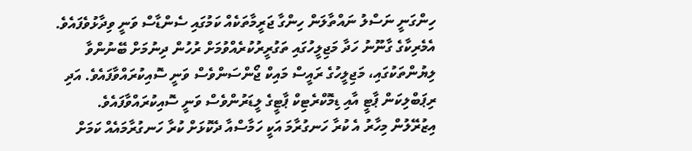ހިންގަނީ ނަސްލު ނައްތާލަން ހިންގާ ޖަރީމާތަކެއް ކަމުގައި ސެންޑާސް ވަނީ ވިދާޅުވެފައެވެ.
އެމެރިކާގެ ގާނޫނު ހަދާ މަޖިލީހުގައި ތަގުރީރުކުރެއްވުމަށް ރުހުން ދިނުމަށް ބޭނުންވާ ލިޔުންތަކުގައި، މަޖިލީހުގެ ރައީސް މައިކް ޖޯންސަންވެސް ވަނީ ސޮއިކުރައްވާފައެވެ. އަދި ރިޕަބްލިކަން ޕާޓީ އާއި ޑިމޮކްރެޓިކް ޕާޓީގެ ލީޑަރުންވެސް ވަނީ ސޮއިކުރައްވާފައެވެ.
އިޒުރޭލުން މިހާރު އެ ކުރާ ހަނގުރާމަ އަކީ ހަމާސްއާ ދެކޮޅަށް ކުރާ ހަނގުރާމައެއް ކަމަށް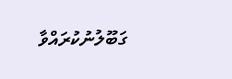ގަބޫލުނުކުރައްވާ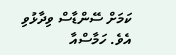ކަމަށް ސޭންޑާސް ވިދާޅުވި އެވެ. ހަމާސްއާ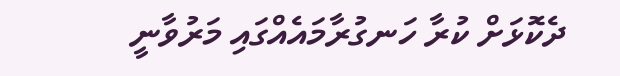ދެކޮޅަށް ކުރާ ހަނގުރާމައެއްގައި މަރުވާނީ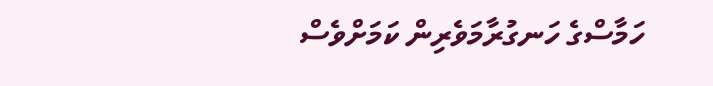ހަމާސްގެ ހަނގުރާމަވެރިން ކަމަށްވެސް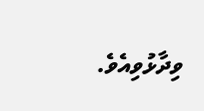ވިދާޅުވިއެވެ.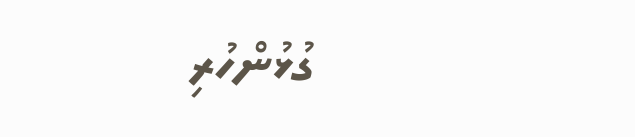ގުޅުންހުރި